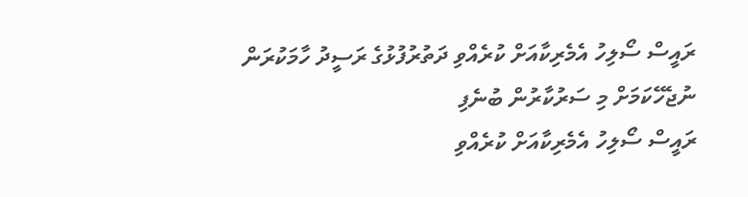ރައީސް ސޯލިހު އެމެރިކާއަށް ކުރެއްވި ދަތުރުފުޅުގެ ރަސީދު ހާމަކުރަން ނުޖެހޭކަމަށް މި ސަރުކާރުން ބުނެފި
ރައީސް ސޯލިހު އެމެރިކާއަށް ކުރެއްވި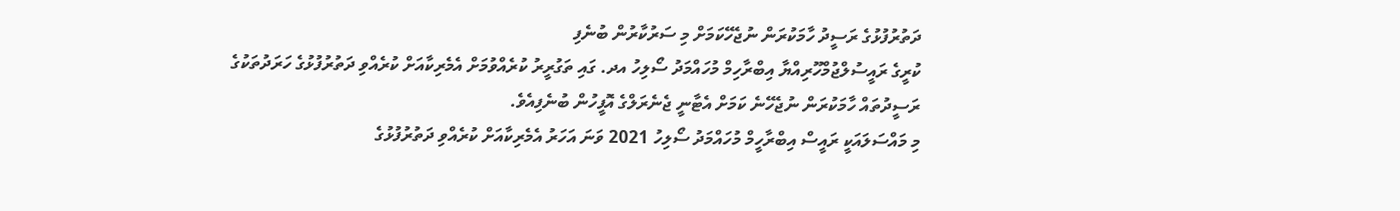ދަތުރުފުޅުގެ ރަސީދު ހާމަކުރަން ނުޖެހޭކަމަށް މި ސަރުކާރުން ބުނެފި
ކުރީގެ ރައީސުލްޖުމްހޫރިއްޔާ އިބްރާހިމް މުހައްމަދު ސޯލިހު އދ. ގައި ތަގުރީރު ކުރެއްވުމަށް އެމެރިކާއަށް ކުރެއްވި ދަތުރުފުޅުގެ ހަރަދުތަކުގެ ރަސީދުތައް ހާމަކުރަން ނުޖެހޭނެ ކަމަށް އެޓާނީ ޖެނެރަލްގެ އޮފީހުން ބުނެފިއެވެ.
މި މައްސަލައަކީ ރައީސް އިބްރާހީމް މުހައްމަދު ސޯލިހު 2021 ވަނަ އަހަރު އެމެރިކާއަށް ކުރެއްވި ދަތުރުފުޅުގެ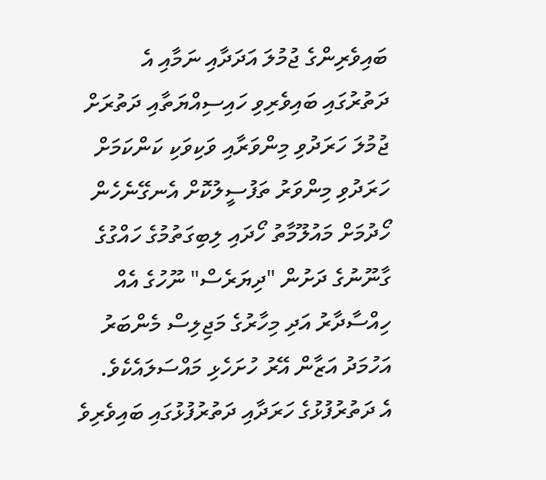ބައިވެރިންގެ ޖުމުލަ އަދަދާއި ނަމާއި އެ ދަތުރުގައި ބައިވެރިވި ހައިސިއްޔަތާއި ދަތުރަށް ޖުމުލަ ހަރަދުވި މިންވަރާއި ވަކިވަކި ކަންކަމަށް ހަރަދުވި މިންވަރު ތަފުސީލުކޮށް އެނގޭނެހެން ހޯދުމަށް މައުލޫމާތު ހޯދައި ލިބިގަތުމުގެ ހައްގުގެ ގާނޫނުގެ ދަށުން "ދިޔަރެސް" ނޫހުގެ އެއް ހިއްސާދާރު އަދި މިހާރުގެ މަޖިލިސް މެންބަރު އަހުމަދު އަޒާން އޭރު ހުށަހެޅި މައްސަލައެކެވެ.
އެ ދަތުރުފުޅުގެ ހަރަދާއި ދަތުރުފުޅުގައި ބައިވެރިވެ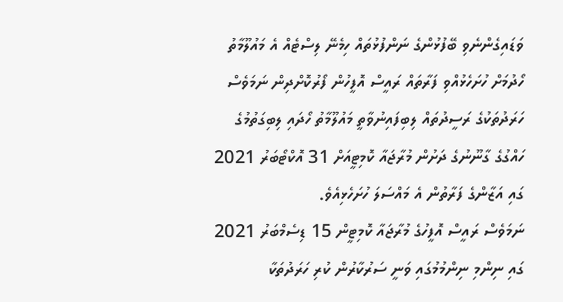ވަޑައިގެންނެވި ބޭފުޅުންގެ ނަންފުޅުތައް ހިމެނޭ ލިސްޓެއް އެ މައުލޫމާތު ހޯދުމަށް ހުށަހެޅުއްވި ފަރާތައް ރައީސް އޮފީހުން ފޯރުކޮށްދިން ނަމަވެސް ހަރަދުތަކުގެ ރަސީދުތައް ލިބިފައިނުވާތީ މައުލޫމާތު ހޯދައި ލިބިގަތުމުގެ ހައްގުގެ ގާނޫނުގެ ދަށުން މުރާޖައާ ކޮމިޓީއަށް 31 އޮކްޓޯބަރު 2021 ގައި އަޒާންގެ ފަރާތުން އެ މައްސަލަ ހުށަހެޅިއެވެ.
ނަމަވެސް ރައީސް އޮފީހުގެ މުރާޖައާ ކޮމިޓީން 15 ޑިސެމްބަރު 2021 ގައި ނިންމި ނިންމުމުގައި ވަނީ ސަރުކާރުން ކުރި ހަރަދުތަކާ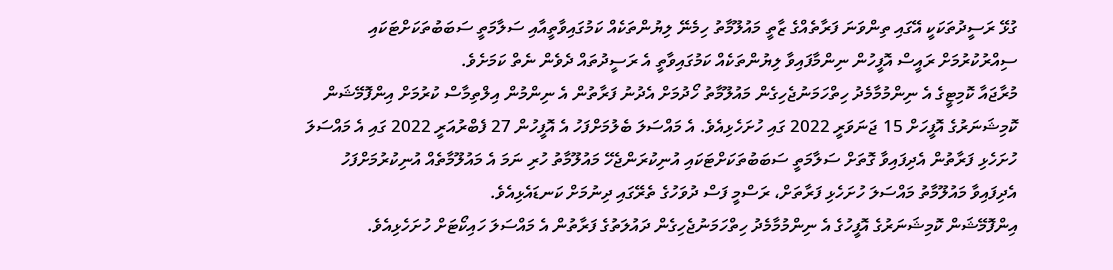ގުޅޭ ރަސީދުތަކަކީ އޭގައި ތިންވަނަ ފަރާތެއްގެ ޒާތީ މައުލޫމާތު ހިމެނޭ ލިޔުންތަކެއް ކަމުގައިވާތީއާއި ސަލާމަތީ ސަބަބުތަކަށްޓަކައި ސިއްރުކުރުމަށް ރައީސް އޮފީހުން ނިންމާފައިވާ ލިޔުންތަކެއް ކަމުގައިވާތީ އެ ރަސީދުތައް ދެވެން ނެތް ކަމަށެވެ.
މުރާޖައާ ކޮމިޓީގެ އެ ނިންމުމާމެދު ހިތްހަމަނުޖެހިގެން މައުލޫމާތު ހޯދުމަށް އެދުނު ފަރާތުން އެ ނިންމުން އިލްތިމާސް ކުރުމަށް އިންފޮމޭޝަން ކޮމިޝަނަރުގެ އޮފީހަށް 15 ޖަނަވަރީ 2022 ގައި ހުށަހެޅިއެވެ. އެ މައްސަލަ ބެލުމަށްފަހު އެ އޮފީހުން 27 ފެބްރުއަރީ 2022 ގައި އެ މައްސަލަ ހުށަހެޅި ފަރާތުން އެދިފައިވާ ގޮތަށް ސަލާމަތީ ސަބަބުތަކަށްޓަކައި އުނިކުރަންޖެހޭ މައުލޫމާތު ހުރި ނަމަ އެ މައުލޫމާތެއް އުނިކުރުމަށްފަހު އެދިފައިވާ މައުލޫމާތު މައްސަލަ ހުށަހެޅި ފަރާތަށް، ރަސްމީ ފަސް ދުވަހުގެ ތެރޭގައި ދިނުމަށް ކަނޑައެޅިއެވެ.
އިންފޮމޭޝަން ކޮމިޝަނަރުގެ އޮފީހުގެ އެ ނިންމުމާމެދު ހިތްހަމަނުޖެހިގެން ދައުލަތުގެ ފަރާތުން އެ މައްސަލަ ހައިކޯޓަށް ހުށަހެޅިއެވެ.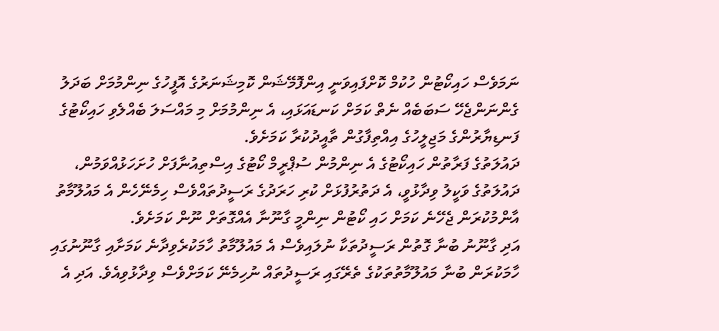ނަމަވެސް ހައިކޯޓުން ހުކުމް ކޮށްފައިވަނީ އިންފޮމޭޝަން ކޮމިޝަނަރުގެ އޮފީހުގެ ނިންމުމަށް ބަދަލު ގެންނަންޖެހޭ ސަބަބެއް ނެތް ކަމަށް ކަނޑައަޅައި، އެ ނިންމުމަށް މި މައްސަލަ ބެއްލެވި ހައިކޯޓުގެ ފަނޑިޔާރުންގެ މަޖިލީހުގެ އިއްތިފާގުން ތާއީދުކުރާ ކަމަށެވެ.
ދައުލަތުގެ ފަރާތުން ހައިކޯޓުގެ އެ ނިންމުން ސުޕްރީމް ކޯޓުގެ އިސްތިއުނާފަށް ހުށަހަޅުއްވަމުން، ދައުލަތުގެ ވަކީލު ވިދާޅުވީ، އެ ދަތުރުފުޅަށް ކުރި ހަރަދުގެ ރަސީދުތައްވެސް ހިމެނޭހެން އެ މައުލޫމާތު އާންމުކުރަން ޖެހޭނެ ކަމަށް ހައި ކޯޓުން ނިންމީ ގާނޫނާ އެއްގޮތަށް ނޫން ކަމަށެވެ.
އަދި ގާނޫނު ބުނާ ގޮތުން ރަސީދުތަކާ ނުލައިވެސް އެ މައުލޫމާތު ހާމަކުރެވިދާނެ ކަމަށާއި ގާނޫނުގައި ހާމަކުރަން ބުނާ މައުލޫމާތުތަކުގެ ތެރޭގައި ރަސީދުތައް ނުހިމެނޭ ކަމަށްވެސް ވިދާޅުވިއެވެ. އަދި އެ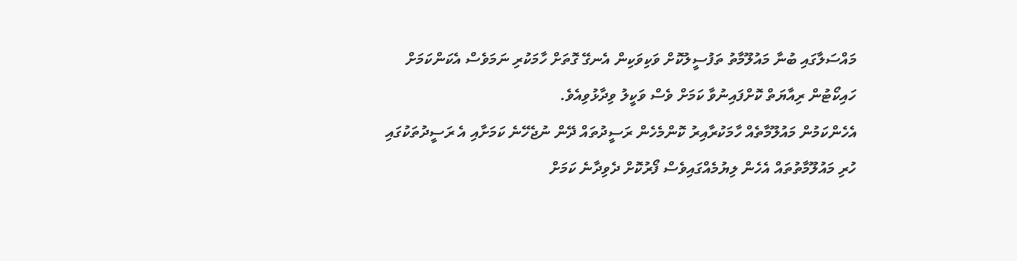މައްސަލާގައި ބުނާ މައުލޫމާތު ތަފުސީލުކޮށް ވަކިވަކިން އެނގޭ ގޮތަށް ހާމަކުރި ނަމަވެސް އެކަންކަމަށް ހައިކޯޓުން ރިއާޔަތް ކޮށްފައިނުވާ ކަމަށް ވެސް ވަކީލު ވިދާޅުވިއެވެ.
އެހެންކަމުން މައުލޫމާތެއް ހާމަކުރާއިރު ކޮންމެހެން ރަސީދުތައް ދޭން ނުޖެހޭނެ ކަމަށާއި އެ ރަސީދުތަކުގައި ހުރި މައުލޫމާތުތައް އެހެން ލިޔުމެއްގައިވެސް ފޯރުކޮށް ދެވިދާނެ ކަމަށް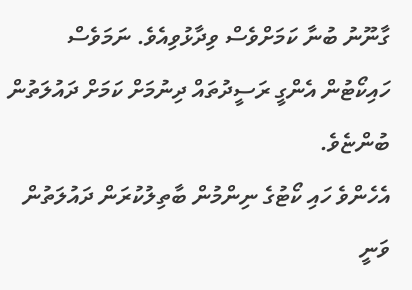ގާނޫނު ބުނާ ކަމަށްވެސް ވިދާޅުވިއެވެ. ނަމަވެސް ހައިކޯޓުން އެންގީ ރަސީދުތައް ދިނުމަށް ކަމަށް ދައުލަތުން ބުންޏެވެ.
އެހެންވެ ހައި ކޯޓުގެ ނިންމުން ބާތިލުކުރަން ދައުލަތުން ވަނީ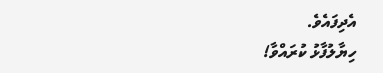އެދިފައެވެ.
ހިޔާލުފާޅު ކުރައްވާ!